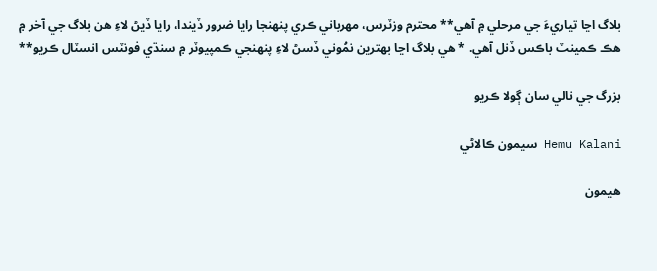بلاگ اڃا تياريءَ جي مرحلي ۾ آهي** محترم وزٽرس، مهرباني ڪري پنهنجا رايا ضرور ڏيندا، رايا ڏيڻ لاءِ هن بلاگ جي آخر ۾ هڪ ڪمينٽ باڪس ڏنل آهي. * هي بلاگ اڃا بهترين نمُوني ڏسڻ لاءِ پنهنجي ڪمپيوٽر ۾ سنڌي فونٽس انسٽال ڪريو**

بزرگ جي نالي سان ڳولا ڪريو

Hemu Kalani سيمون ڪالاڻي

هيمون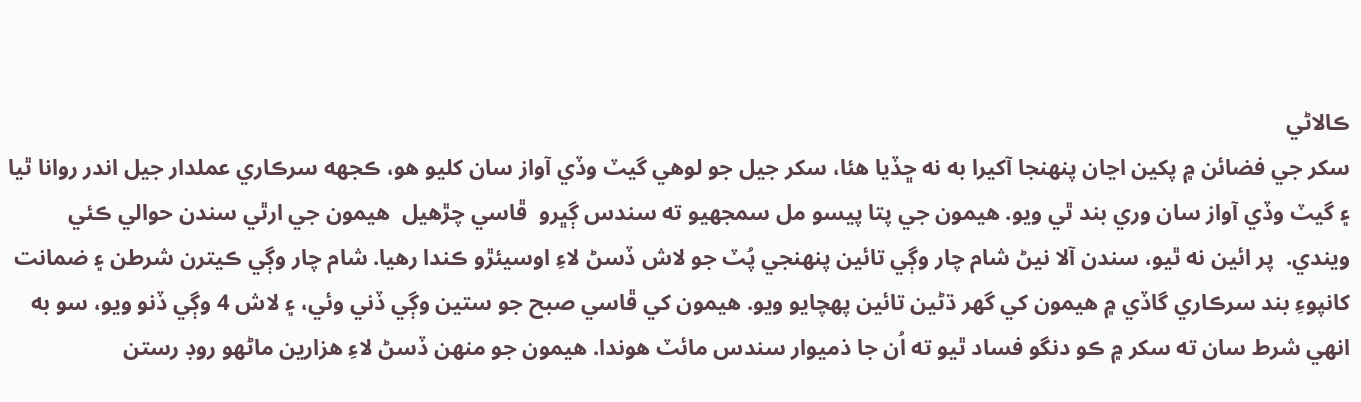ڪالاڻي
سکر جي فضائن ۾ پکين اڃان پنهنجا آکيرا به نه ڇڏيا هئا، سکر جيل جو لوهي گيٽ وڏي آواز سان کليو هو، ڪجهه سرڪاري عملدار جيل اندر روانا ٿيا ۽ گيٽ وڏي آواز سان وري بند ٿي ويو. هيمون جي پتا پيسو مل سمجهيو ته سندس ڳڀرو  ڦاسي چڙهيل  هيمون جي ارٿي سندن حوالي ڪئي ويندي.  پر ائين نه ٿيو، سندن آلا نيڻ شام چار وڳي تائين پنهنجي پُٽ جو لاش ڏسڻ لاءِ اوسيئڙو ڪندا رهيا. شام چار وڳي ڪيترن شرطن ۽ ضمانت کانپوءِ بند سرڪاري گاڏي ۾ هيمون کي گهر ڌڻين تائين پهچايو ويو. هيمون کي ڦاسي صبح جو ستين وڳي ڏني وئي، ۽ لاش 4 وڳي ڏنو ويو، سو به انهي شرط سان ته سکر ۾ ڪو دنگو فساد ٿيو ته اُن جا ذميوار سندس مائٽ هوندا. هيمون جو منهن ڏسڻ لاءِ هزارين ماڻهو روڊ رستن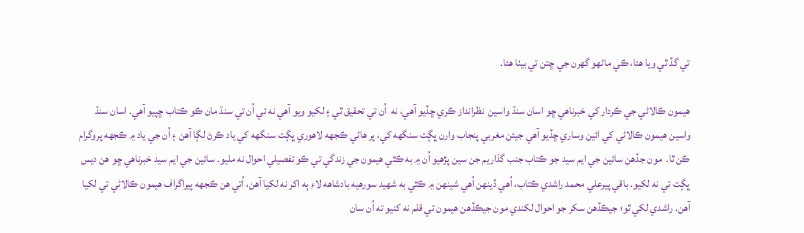تي گڏ ٿي ويا هئا، ڪي ماڻهو گهرن جي ڇتن تي بيٺا هئا.

هيمون ڪالاڻي جي ڪردار کي خبرناهي ڇو اسان سنڌ واسين  نظرانداز ڪري ڇڏيو آهي، نه  اُن تي تحقيق ٿي ۽ لکيو ويو آهي نه ئي اُن تي سنڌ مان ڪو ڪتاب ڇپيو آهي. اسان سنڌ واسين هيمون ڪالاڻي کي ائين وساري ڇڏيو آهي جيئن مغربي پنجاب وارن ڀڳت سنگهه کي، پر هاڻي ڪجهه لاهوري ڀڳت سنگهه کي ياد ڪرڻ لڳا آهن ۽ اُن جي ياد ۾ ڪجهه پروگرام ڪن ٿا.  مون جڏهن سائين جي ايم سيد جو ڪتاب جنب گذاريم جن سين پڙهيو اُن ۾ به ڪٿي هيمون جي زندگي تي ڪو تفصيلي احوال نه مليو. سائين جي ايم سيد خبرناهي ڇو هن ديس ڀڳت تي نه لکيو. باقي پيرعلي محمد راشدي ڪتاب، اُهي ڏينهن اُهي شينهن ۾ ڪٿي به شهيد سورهيه بادشاهه لاءِ ٻه اکر نه لکيا آهن، اُتي هن ڪجهه پيراگراف هيمون ڪالاڻي تي لکيا آهن. راشدي لکي ٿو؛ جيڪڏهن سکر جو احوال لکندي مون جيڪڏهن هيمون تي قلم نه کنيو ته اُن سان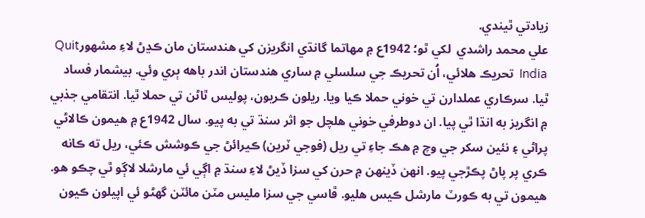زيادتي ٿيندي.
علي محمد راشدي  لکي ٿو؛ 1942ع ۾ مهاتما گانڌي انگريزن کي هندستان مان ڪڍڻ لاءِ مشهورQuit India  تحريڪ هلائي، اُن تحريڪ جي سلسلي ۾ ساري هندستان اندر باهه ٻري وئي. بيشمار فساد ٿيا. سرڪاري عملدارن تي خوني حملا ڪيا ويا. ريلون ڪريون، پوليس ٿاڻن تي حملا ٿيا. انتقامي جذبي ۾ انگريز به انڌا ٿي پيا. ان دوطرفي خوني هلچل جو اثر سنڌ تي به پيو. سال 1942ع ۾ هيمون ڪالاڻي پراڻي ۽ نئين سکر جي وچ ۾ هڪ جاءِ تي ريل (فوجي ٽرين) ڪيرائڻ جي ڪوشش ڪئي، ريل ته ڪانه ڪري پر پاڻ پڪڙجي پيو. انهن ڏينهن ۾ حرن کي سزا ڏيڻ لاءِ سنڌ ۾ اڳي ئي مارشلا لاڳو ٿي چڪو هو. هيمون تي به ڪورٽ مارشل ڪيس هليو. ڦاسي جي سزا مليس مٽن مائٽن گهڻو ئي اپيلون ڪيون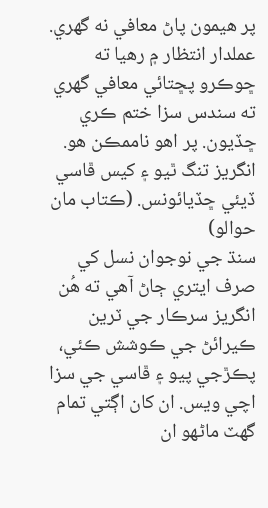پر هيمون پاڻ معافي نه گهري. عملدار انتظار ۾ رهيا ته ڇوڪرو پڇتائي معافي گهري ته سندس سزا ختم ڪري ڇڏيون. پر اهو ناممڪن هو. انگريز تنگ ٿيو ۽ کيس ڦاسي ڏيئي ڇڏيائونس. (ڪتاب مان حوالو)
سنڌ جي نوجوان نسل کي صرف ايتري ڄاڻ آهي ته هُن انگريز سرڪار جي ٽرين ڪيرائڻ جي ڪوشش ڪئي، پڪڙجي پيو ۽ ڦاسي جي سزا اچي ويس. ان کان اڳتي تمام گهٽ ماڻهو ان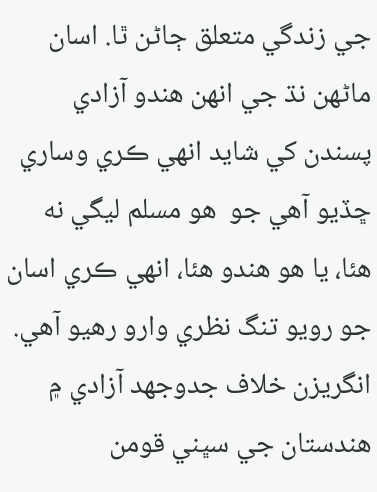جي زندگي متعلق ڄاڻن ٿا. اسان ماڻهن نڌ جي انهن هندو آزادي پسندن کي شايد انهي ڪري وساري ڇڏيو آهي جو  هو مسلم ليگي نه هئا، يا هو هندو هئا، انهي ڪري اسان جو رويو تنگ نظري وارو رهيو آهي. انگريزن خلاف جدوجهد آزادي ۾ هندستان جي سڀني قومن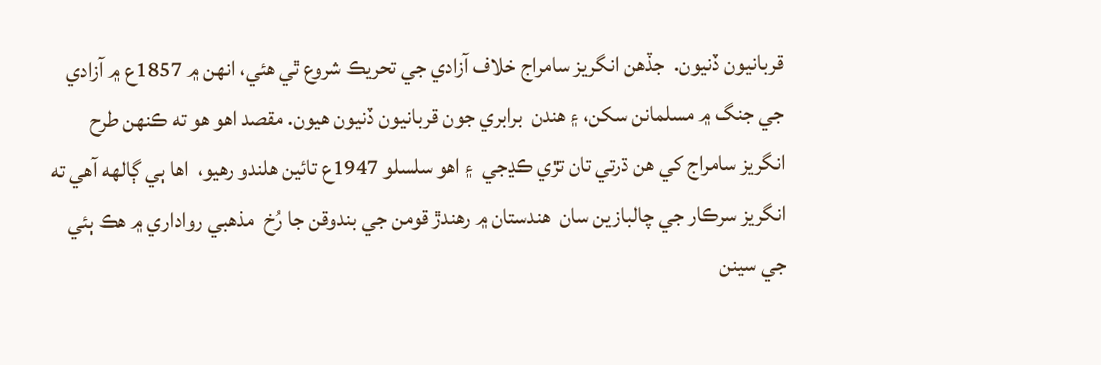قربانيون ڏنيون.  جڏهن انگريز سامراج خلاف آزادي جي تحريڪ شروع ٿي هئي، انهن ۾ 1857ع ۾ آزادي جي جنگ ۾ مسلمانن سکن، ۽ هندن  برابري جون قربانيون ڏنيون هيون. مقصد اهو هو ته ڪنهن طرح انگريز سامراج کي هن ڌرتي تان تڙي ڪڍجي  ۽ اهو سلسلو 1947ع تائين هلندو رهيو،  اها ٻي ڳالهه آهي ته انگريز سرڪار جي چالبازين سان  هندستان ۾ رهندڙ قومن جي بندوقن جا رُخ  مذهبي رواداري ۾ هڪ ٻئي جي سينن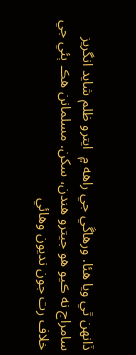ڏانهن ٿي ويا هئا. ورهاڱي جي راهه ۾  ايترو ظلم شايد انگريز سامراج نه ڪيو هو جيترو هندن، سکن. مسلمانن هڪ ٻئي جي خلاف رت جون نديون وهائي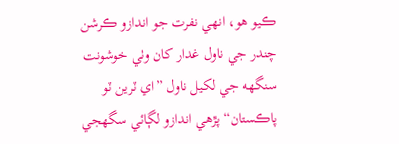ڪيو هو، انهي نفرت جو اندازو ڪرشن چندر جي ناول غدار کان وٺي خوشونت سنگهه جي لکيل ناول ”اي ٽرين ٽو پاڪستان“ پڙهي اندازو لڳائي سگهجي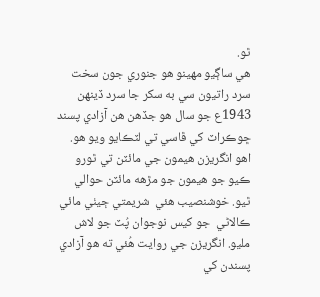ٿو.
هي ساڳيو مهينو هو جنوري جون سخت سرد راتيون سي به سکر جا سرد ڏينهن 1943ع جو سال هو جڏهن هن آزادي پسند ڇوڪراٽ کي ڦاسي تي لٽڪايو ويو هو.  اهو انگريزن هيمون جي مائٽن تي ٿورو ڪيو جو هيمون جو مڙهه مائٽن حوالي ٿيو. خوشنصيب هئي  شريمتي ڄيٺي مائي ڪالاڻي  جو کيس نوجوان پُٽ جو لاش مليو. انگريزن جي روايت هُئي ته هو آزادي پسندن کي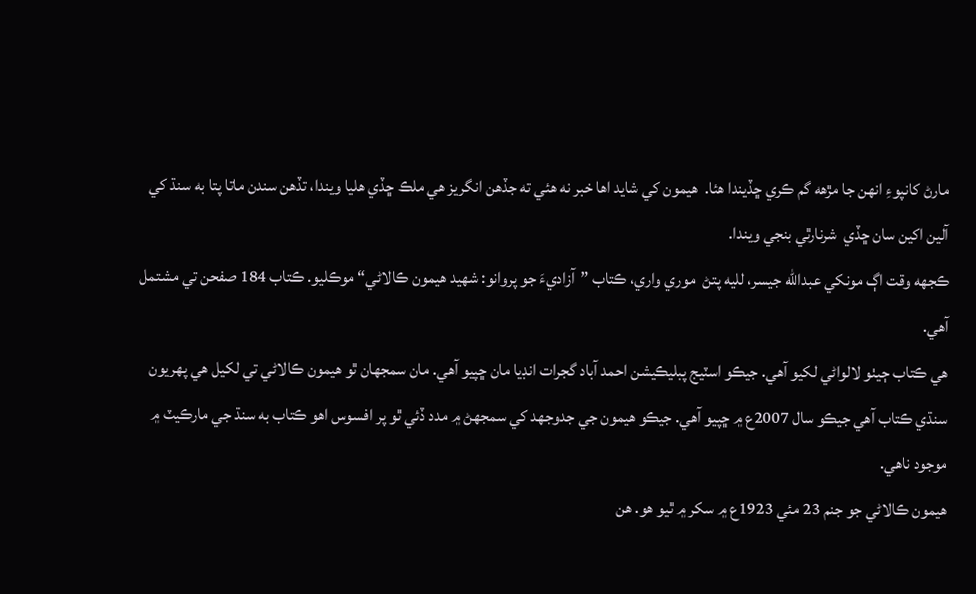مارڻ کانپوءِ انهن جا مڙهه گم ڪري ڇڏيندا هئا.  هيمون کي شايد اها خبر نه هئي ته جڏهن انگريز هي ملڪ ڇڏي هليا ويندا، تڏهن سندن ماتا پتا به سنڌ کي آلين اکين سان ڇڏي  شرنارٿي بنجي ويندا.
ڪجهه وقت اڳ مونکي عبدالله جيسر، لليه پتڻ  موري واري، ڪتاب ”آزاديءَ جو پروانو: شهيد هيمون ڪالاڻي“ موڪليو. ڪتاب 184 صفحن تي مشتمل آهي.
هي ڪتاب ڄيٺو لالواڻي لکيو آهي. جيڪو اسٽيج پبليڪيشن احمد آباد گجرات انڊيا مان ڇپيو آهي. مان سمجهان ٿو هيمون ڪالاڻي تي لکيل هي پهريون سنڌي ڪتاب آهي جيڪو سال 2007ع ۾ ڇپيو آهي. جيڪو هيمون جي جدوجهد کي سمجهڻ ۾ مدد ڏئي ٿو پر افسوس اهو ڪتاب به سنڌ جي مارڪيٽ ۾ موجود ناهي.
هيمون ڪالاڻي جو جنم 23 مئي 1923ع ۾ سکر ۾ ٿيو هو. هن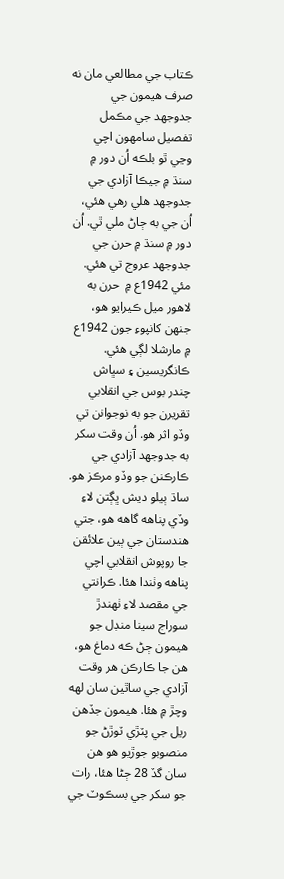ڪتاب جي مطالعي مان نه صرف هيمون جي جدوجهد جي مڪمل تفصيل سامهون اچي وڃي ٿو بلڪه اُن دور ۾ سنڌ ۾ جيڪا آزادي جي  جدوجهد هلي رهي هئي، اُن جي به ڄاڻ ملي ٿي. اُن دور ۾ سنڌ ۾ حرن جي جدوجهد عروج تي هئي. مئي 1942ع ۾  حرن به لاهور ميل ڪيرايو هو، جنهن کانپوءِ جون 1942ع  ۾ مارشلا لڳي هئي. ڪانگريسين ۽ سڀاش چندر بوس جي انقلابي تقريرن جو به نوجوانن تي وڏو اثر هو. اُن وقت سکر به جدوجهد آزادي جي ڪارڪنن جو وڏو مرڪز هو. ساڌ ٻيلو ديش ڀڳتن لاءِ وڏي پناهه گاهه هو، جتي هندستان جي ٻين علائقن جا روپوش انقلابي اچي پناهه وٺندا هئا. ڪرانتي جي مقصد لاءِ ٺهندڙ سوراج سينا منڊل جو هيمون ڄڻ ڪه دماغ هو، هن جا ڪارڪن هر وقت آزادي جي ساٿين سان لهه وچڙ ۾ هئا. هيمون جڏهن ريل جي پٽڙي ٽوڙڻ جو منصوبو جوڙيو هو هن سان گڏ 28 ڄڻا هئا، رات جو سکر جي بسڪوٽ جي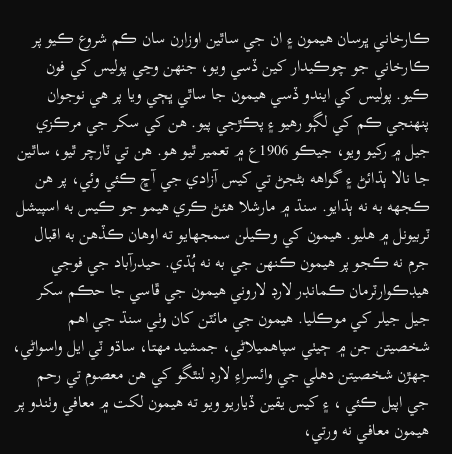ڪارخاني ڀرسان هيمون ۽ ان جي ساٿين اوزارن سان ڪم شروع ڪيو پر ڪارخاني جو چوڪيدار کين ڏسي ويو، جنهن وڃي پوليس کي فون ڪيو. پوليس کي ايندو ڏسي هيمون جا ساٿي ڀڄي ويا پر هي نوجوان پنهنجي ڪم کي لڳو رهيو ۽ پڪڙجي پيو. هن کي سکر جي مرڪزي جيل ۾ رکيو ويو، جيڪو 1906ع ۾ تعمير ٿيو هو. هن تي ٽارچر ٿيو، ساٿين جا نالا ٻڌائڻ ۽ گواهه بڻجڻ تي کيس آزادي جي آڇ ڪئي وئي، پر هن ڪجهه به نه ٻڌايو. سنڌ ۾ مارشلا هئڻ ڪري هيمو جو ڪيس به اسپيشل ٽربيونل ۾ هليو. هيمون کي وڪيلن سمجهايو ته اوهان ڪڏهن به اقبال جرم نه ڪجو پر هيمون ڪنهن جي به نه ٻُڌي. حيدرآباد جي فوجي هيڊڪوارٽرمان ڪمانڊر لارڊ لاروني هيمون جي ڦاسي جا حڪم سکر جيل جيلر کي موڪليا. هيمون جي مائٽن کان وٺي سنڌ جي اهم شخصيتن جن ۾ ڄيٺي سپاهميلاڻي، جمشيد مهتا، ساڌو ٽي ايل واسواڻي،  جهڙن شخصيتن دهلي جي وائسراءِ لارڊ لنٿگو کي هن معصوم تي رحم جي اپيل ڪئي ، ۽ کيس يقين ڏياريو ويو ته هيمون لکت ۾ معافي وٺندو پر هيمون معافي نه ورتي،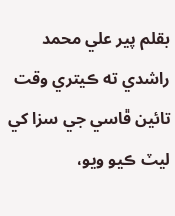بقلم پير علي محمد راشدي ته ڪيتري وقت تائين ڦاسي جي سزا کي ليٽ ڪيو ويو،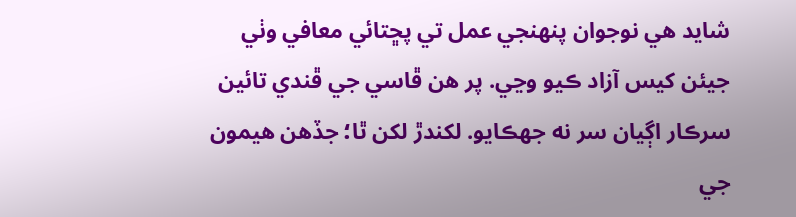شايد هي نوجوان پنهنجي عمل تي پڇتائي معافي وٺي جيئن کيس آزاد ڪيو وڃي. پر هن ڦاسي جي ڦندي تائين سرڪار اڳيان سر نه جهڪايو. لکندڙ لکن ٿا؛ جڏهن هيمون جي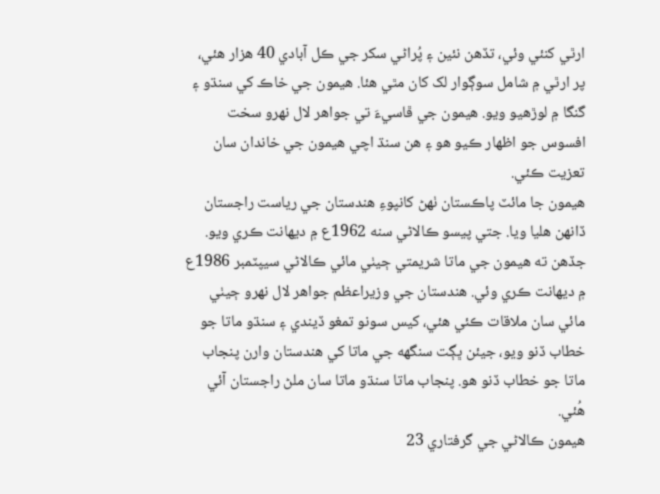ارٿي کنئي وئي، تڏهن نئين ۽ پُراڻي سکر جي ڪل آبادي 40 هزار هئي، پر ارٿي ۾ شامل سوڳوار لک کان مٿي هئا. هيمون جي خاڪ کي سنڌو ۽ گنگا ۾ لوڙهيو ويو. هيمون جي ڦاسيءَ تي جواهر لال نهرو سخت افسوس جو اظهار ڪيو هو ۽ هن سنڌ اچي هيمون جي خاندان سان تعزيت ڪئي.
هيمون جا مائٽ پاڪستان ٺهڻ کانپوءِ هندستان جي رياست راجستان ڏانهن هليا ويا. جتي پيسو ڪالاڻي سنه 1962ع ۾ ديهانت ڪري ويو. جڏهن ته هيمون جي ماتا شريمتي ڄيٺي مائي ڪالاڻي سيپٽمبر 1986ع ۾ ديهانت ڪري وئي. هندستان جي وزيراعظم جواهر لال نهرو ڄيٺي مائي سان ملاقات ڪئي هئي، کيس سونو تمغو ڏيندي ۽ سنڌو ماتا جو خطاب ڏنو ويو، جيئن ڀڳت سنگهه جي ماتا کي هندستان وارن پنجاب ماتا جو خطاب ڏنو هو. پنجاب ماتا سنڌو ماتا سان ملڻ راجستان آئي هُئي.
هيمون ڪالاڻي جي گرفتاري 23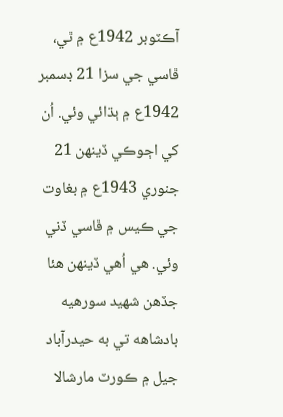آڪٽوبر 1942ع ۾ ٿي، ڦاسي جي سزا 21 ڊسمبر 1942ع ۾ ٻڌائي وئي. اُن کي اڄوڪي ڏينهن 21 جنوري 1943ع ۾ بغاوت جي ڪيس ۾ ڦاسي ڏني وئي. هي اُهي ڏينهن هئا جڏهن شهيد سورهيه بادشاهه تي به حيدرآباد جيل ۾ ڪورٽ مارشالا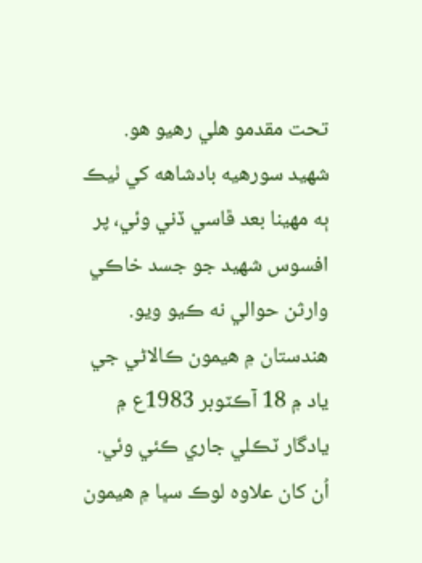تحت مقدمو هلي رهيو هو. شهيد سورهيه بادشاهه کي ٺيڪ ٻه مهينا بعد ڦاسي ڏني وئي، پر افسوس شهيد جو جسد خاڪي وارثن حوالي نه ڪيو ويو. هندستان ۾ هيمون ڪالاڻي جي ياد ۾ 18 آڪٽوبر 1983ع ۾ يادگار ٽڪلي جاري ڪئي وئي. اُن کان علاوه لوڪ سڀا ۾ هيمون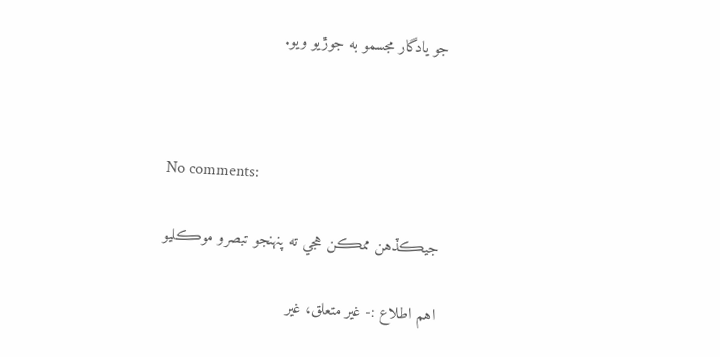جو يادگار مجسمو به جوڙيو ويو.



No comments:

جيڪڏهن ممڪن هجي ته پنهنجو تبصرو موڪليو

اهم اطلاع :- غير متعلق، غير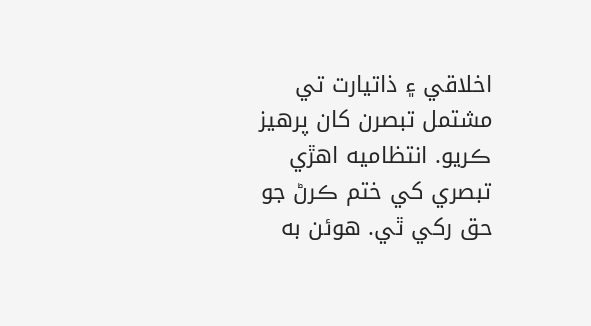اخلاقي ۽ ذاتيارت تي مشتمل تبصرن کان پرهيز ڪريو. انتظاميه اهڙي تبصري کي ختم ڪرڻ جو حق رکي ٿي. هوئن به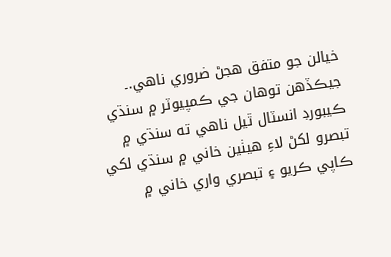خيالن جو متفق هجڻ ضروري ناهي.۔ جيڪڏهن توهان جي ڪمپيوٽر ۾ سنڌي ڪيبورڊ انسٽال ٿيل ناهي ته سنڌي ۾ تبصرو لکڻ لاءِ هيٺين خاني ۾ سنڌي لکي ڪاپي ڪريو ۽ تبصري واري خاني ۾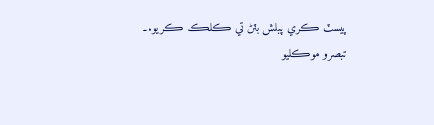پيسٽ ڪري پبلش بٽڻ تي ڪلڪ ڪريو.۔
تبصرو موڪليو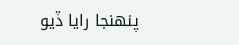پنهنجا رايا ڏيو